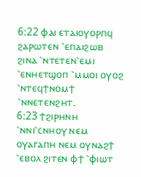6:22 ⲫⲁⲓ ⲉⲧⲁⲓⲟⲩⲟⲣⲡϥ ϩⲁⲣⲱⲧⲉⲛ ⳿ⲉⲡⲁⲓϩⲱⲃ ϩⲓⲛⲁ ⳿ⲛⲧⲉⲧⲉⲛ⳿ⲉⲙⲓ ⳿ⲉⲛⲏⲉⲧϣⲟⲡ ⳿ⲙⲙⲟⲓ ⲟⲩⲟϩ ⳿ⲛⲧⲉϥϯⲛⲟⲙϯ ⳿ⲛⲛⲉⲧⲉⲛϩⲏⲧ.
6:23 ϯϩⲓⲣⲏⲛⲏ ⳿ⲛⲛⲓ⳿ⲥⲛⲏⲟⲩ ⲛⲉⲙ ⲟⲩⲁⲅⲁⲡⲏ ⲛⲉⲙ ⲟⲩⲛⲁϩϯ ⳿ⲉⲃⲟⲗ ϩⲓⲧⲉⲛ ⲫϯ ⳿ⲫⲓⲱⲧ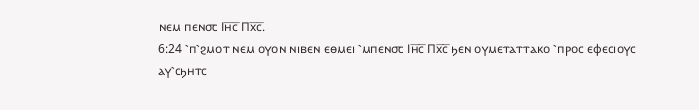ⲛⲉⲙ ⲡⲉⲛ⳪ Ⲓⲏ̅ⲥ̅ Ⲡⲭ̅ⲥ̅.
6:24 ⳿ⲡ⳿ϩⲙⲟⲧ ⲛⲉⲙ ⲟⲩⲟⲛ ⲛⲓⲃⲉⲛ ⲉⲑⲙⲉⲓ ⳿ⲙⲡⲉⲛ⳪ Ⲓⲏ̅ⲥ̅ Ⲡⲭ̅ⲥ̅ ϧⲉⲛ ⲟⲩⲙⲉⲧⲁⲧⲧⲁⲕⲟ ⳿ⲡⲣⲟⲥ ⲉⲫⲉⲥⲓⲟⲩⲥ ⲁⲩ⳿ⲥϧⲏⲧⲥ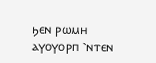ϧⲉⲛ ⲣⲱⲙⲏ ⲁⲩⲟⲩⲟⲣⲡ ⳿ⲛⲧⲉⲛ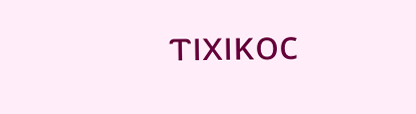ⲧⲓⲭⲓⲕⲟⲥ